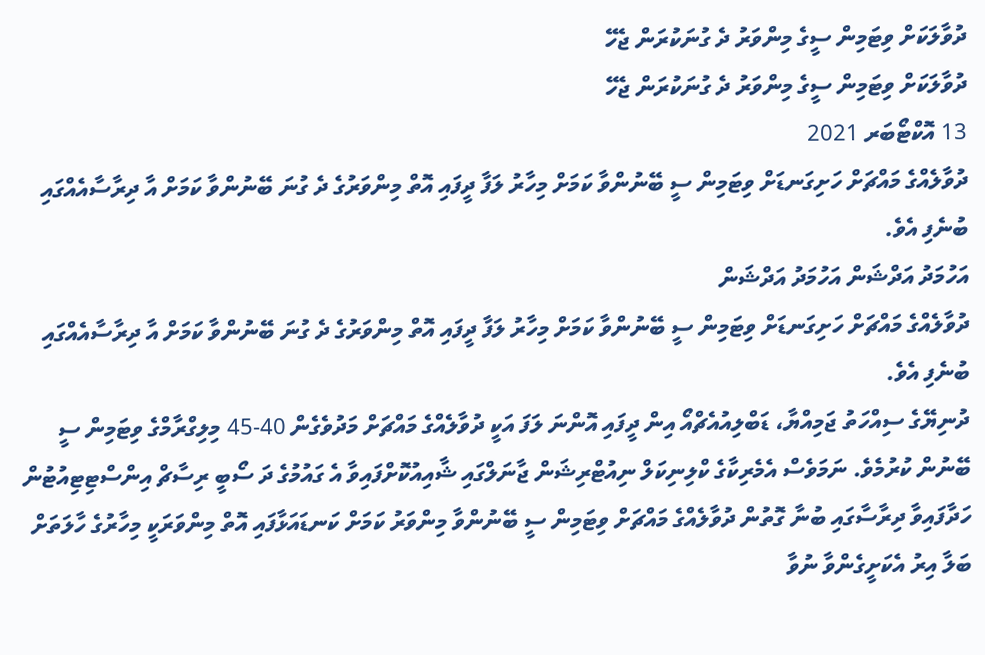ދުވާލަކަށް ވިޓަމިން ސީގެ މިންވަރު ދެ ގުނަކުރަން ޖެހޭ
ދުވާލަކަށް ވިޓަމިން ސީގެ މިންވަރު ދެ ގުނަކުރަން ޖެހޭ
13 އޮކްޓޯބަރ 2021
ދުވާލެއްގެ މައްޗަށް ހަށިގަނޑަށް ވިޓަމިން ސީ ބޭނުންވާ ކަމަށް މިހާރު ލަފާ ދީފައި އޮތް މިންވަރުގެ ދެ ގުނަ ބޭނުންވާ ކަމަށް އާ ދިރާސާއެއްގައި ބުނެފި އެވެ.
އަހުމަދު އަދްޝަން އަހުމަދު އަދްޝަން
ދުވާލެއްގެ މައްޗަށް ހަށިގަނޑަށް ވިޓަމިން ސީ ބޭނުންވާ ކަމަށް މިހާރު ލަފާ ދީފައި އޮތް މިންވަރުގެ ދެ ގުނަ ބޭނުންވާ ކަމަށް އާ ދިރާސާއެއްގައި ބުނެފި އެވެ.
ދުނިޔޭގެ ސިއްހަތު ޖަމިއްޔާ، ޑަބްލިއުއެޗްއޯ އިން ދީފައި އޮންނަ ލަފަ އަކީ ދުވާލެއްގެ މައްޗަށް މަދުވެގެން 40-45 މިލިގްރާމްގެ ވިޓަމިން ސީ ބޭނުން ކުރުމެވެ. ނަމަވެސް އެމެރިކާގެ ކްލިނިކަލް ނިއުޓްރިޝަން ޖާނަލްގައި ޝާއިއުކޮށްފައިވާ އެ ގައުމުގެ ދަ ސޯބީ ރިސާޗް އިންސްޓިޓިއުޓުން ހަދާފައިވާ ދިރާސާގައި ބުނާ ގޮތުން ދުވާލެއްގެ މައްޗަށް ވިޓަމިން ސީ ބޭނުންވާ މިންވަރު ކަމަށް ކަނޑައަޅާފައި އޮތް މިންވަރަކީ މިހާރުގެ ހާލަތަށް ބަލާ އިރު އެކަށީގެންވާ ނުވާ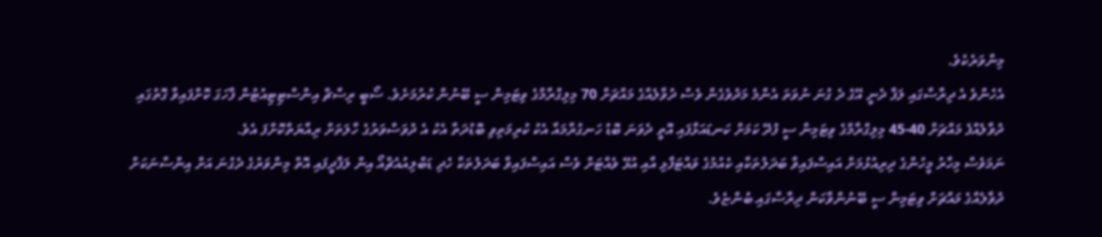މިންވަރެކެވެ.
އެހެންވެ އެ ދިރާސާގައި ލަފާ ދެނީ އޭގެ ދެ ގުނަ ނުވަތަ އެންމެ މަދުވެގެން ވެސް ދުވާލެއްގެ މައްޗަށް 70 މިލިގްރާމްގެ ވިޓަމިން ސީ ބޭނުން ކުރުމަށެވެ. ސޯބީ ރިސާޗް އިންސްޓިޓިއުޓުން ފާހަގަ ކޮށްފައިވާ ގޮތުގައި ދުވާލެއްފެ މައްޗަށް 40-45 މިލިގްރާމްގެ ވިޓަމިން ސީ ފުދޭ ކަމަށް ކަނޑައަޅާފައި އޮތީ ދެވަނަ ބޮޑު ހަނގުރާމައާ އެކު ކުރިމަތިވި ބޮޑުދަތާ އެކު އެ ދުވަސްވަރުގެ ހާލަތަށް ރިއާޔަތްކޮށްފަ އެވެ.
ނަމަވެސް މިހާރު މީހުންގެ ދިރިއުޅުމަށް އައިސްފައިވާ ބަދަލުތަކާއި ކެއުމުގެ ވައްޓަފާޅި އާއި އުޅޭ ވެއްޓަށް ވެސް އައިސްފައިވާ ބަދަލުތަކާ ހެދި ޑަބްލިއުއެޗްއޯ އިން ލަފާދީފައި އޮތް މިންވަރުގެ ދެގުނަ އަށް އިންސާނަކަށް ދުވާލެއްގެ މައްޗަށް ވިޓަމިން ސީ ބޭނުންވާކަން ދިރާސާގައި ބުންޏެވެ.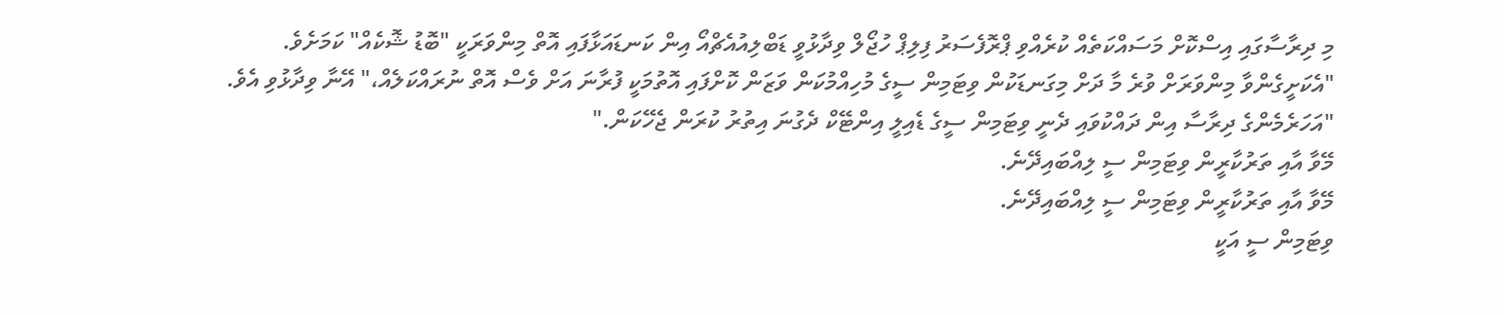މި ދިރާސާގައި އިސްކޮށް މަސައްކަތެއް ކުރެއްވި ޕްރޮފެސަރު ފިލިޕް ހުޖޯލް ވިދާޅުވީ ޑަބްލިއުއެޗްއޯ އިން ކަނޑައަޅާފައި އޮތް މިންވަރަކީ "ބޮޑު ޝޮކެއް" ކަމަށެވެ.
"އެކަށީގެންވާ މިންވަރަށް ވުރެ މާ ދަށް މިގަނޑަކުން ވިޓަމިން ސީގެ މުހިއްމުކަން ވަޒަން ކޮށްފައި އޮތުމަކީ ފުރާނަ އަށް ވެސް އޮތް ނުރައްކަލެއް،" އޭނާ ވިދާޅުވި އެވެ. "އަހަރެމެންގެ ދިރާސާ އިން ދައްކުވައި ދެނީ ވިޓަމިން ސީގެ ޑެއިލީ އިންޓޭކް ދެގުނަ އިތުރު ކުރަން ޖެހޭކަން."
މޭވާ އާއި ތަރުކާރީން ވިޓަމިން ސީ ލިއްބައިދޭނެ.
މޭވާ އާއި ތަރުކާރީން ވިޓަމިން ސީ ލިއްބައިދޭނެ.
ވިޓަމިން ސީ އަކީ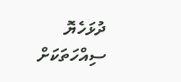ދުޅަހެޔޮ ސިއްހަތަކަށް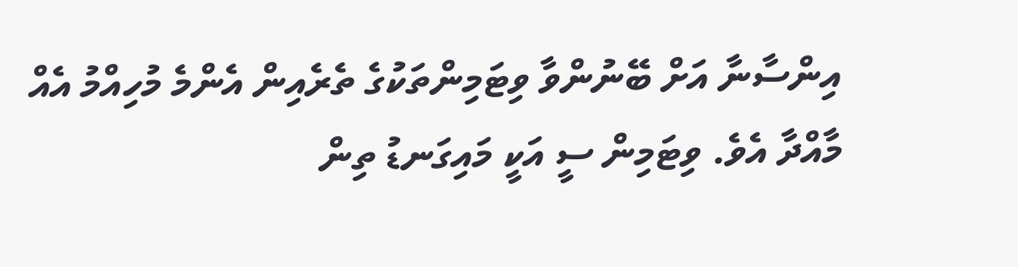އިންސާނާ އަށް ބޭނުންވާ ވިޓަމިންތަކުގެ ތެރެއިން އެންމެ މުހިއްމު އެއް މާއްދާ އެވެ. ވިޓަމިން ސީ އަކީ މައިގަނޑު ތިން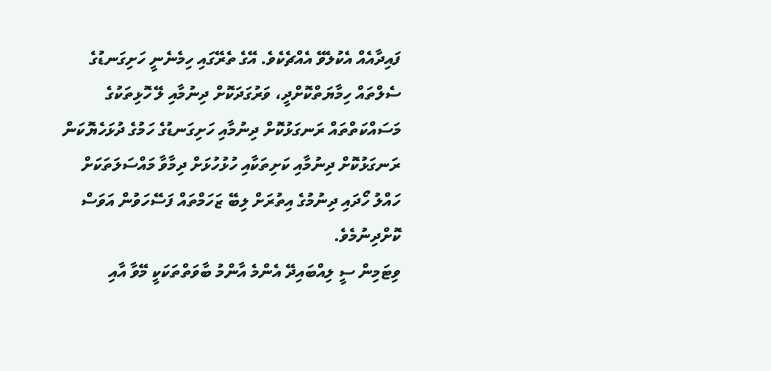ފައިދާއެއް އެކުލެވޭ އެއްޗެކެވެ. އޭގެ ތެރޭގައި ހިމެނެނީ ހަށިގަނޑުގެ ސެލްތައް ހިމާޔަތްކޮށްދީ، ވަރުގަދަކޮށް ދިނުމާއި ލޭ ހޮޅިތަކުގެ މަސައްކަތްތައް ރަނގަޅުކޮށް ދިނުމާއި ހަށިގަނޑުގެ ހަމުގެ ދުޅަހެޔޮކަން ރަނގަޅުކޮށް ދިނުމާއި ކަށިތަކާއި ހުޅުހުޅަށް ދިމާވާ މައްސަލަތަކަށް ހައްލު ހޯދައި ދިނުމުގެ އިތުރަށް ލިބޭ ޒަހަމްތައް ފަސޭހަވުން އަވަސް ކޮށްދިނުމެވެ.
ވިޓަމިން ސީ ލިއްބައިދޭ އެންމެ އާންމު ބާވަތްތަކަކީ މޭވާ އާއި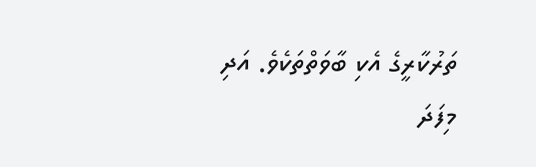ތަރުކާރީގެ އެކި ބާވަތްތަކެވެ. އަދި މިފަދަ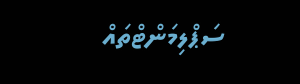ސަޕްލިމަންޓްތައް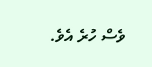ވެސް ހުރެ އެވެ.